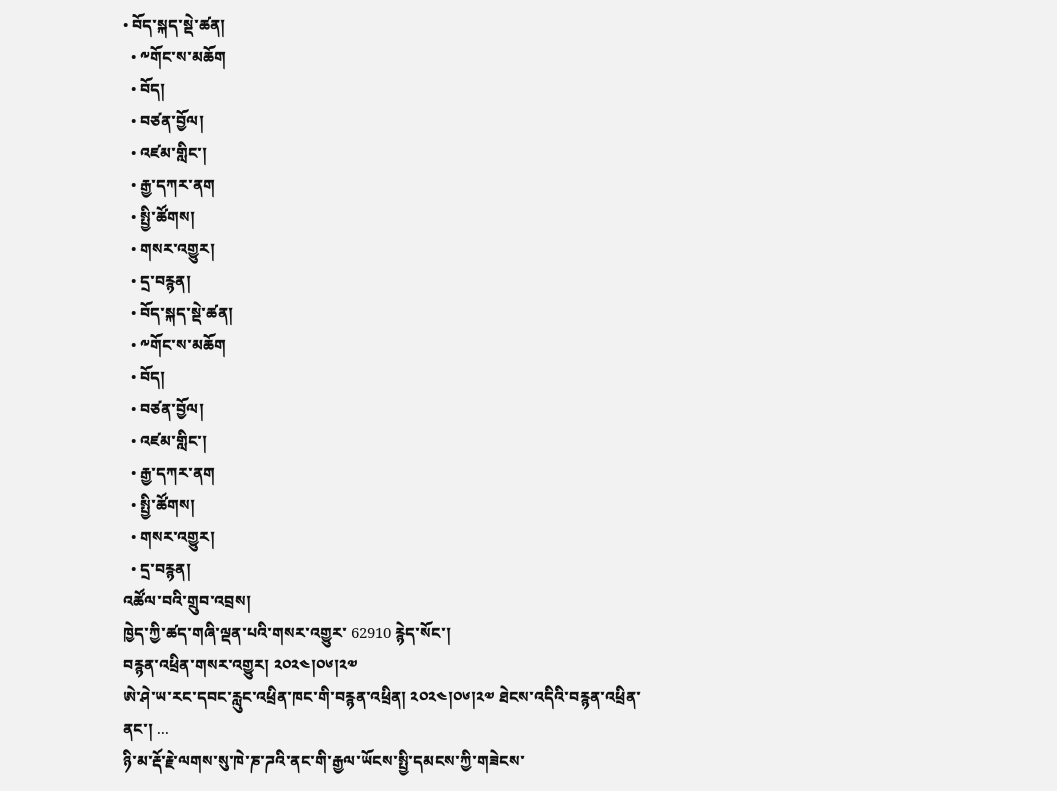• བོད་སྐད་སྡེ་ཚན།
  • ༸གོང་ས་མཆོག
  • བོད།
  • བཙན་བྱོལ།
  • འཛམ་གླིང་།
  • རྒྱ་དཀར་ནག
  • སྤྱི་ཚོགས།
  • གསར་འགྱུར།
  • དྲ་བརྙན།
  • བོད་སྐད་སྡེ་ཚན།
  • ༸གོང་ས་མཆོག
  • བོད།
  • བཙན་བྱོལ།
  • འཛམ་གླིང་།
  • རྒྱ་དཀར་ནག
  • སྤྱི་ཚོགས།
  • གསར་འགྱུར།
  • དྲ་བརྙན།
འཚོལ་བའི་གྲུབ་འབྲས།
ཁྱེད་ཀྱི་ཚད་གཞི་ལྡན་པའི་གསར་འགྱུར་ 62910 རྙེད་སོང་།
བརྙན་འཕྲིན་གསར་འགྱུར། ༢༠༢༤།༠༦།༢༧
ཨེ་ཤེ་ཡ་རང་དབང་རླུང་འཕྲིན་ཁང་གི་བརྙན་འཕྲིན། ༢༠༢༤།༠༦།༢༧ ཐེངས་འདིའི་བརྙན་འཕྲིན་ནང་། ...
ཉི་མ་རྡོ་རྗེ་ལགས་སུ་ཁེ་ཎ་ཌའི་ནང་གི་རྒྱལ་ཡོངས་སྤྱི་དམངས་ཀྱི་གཟེངས་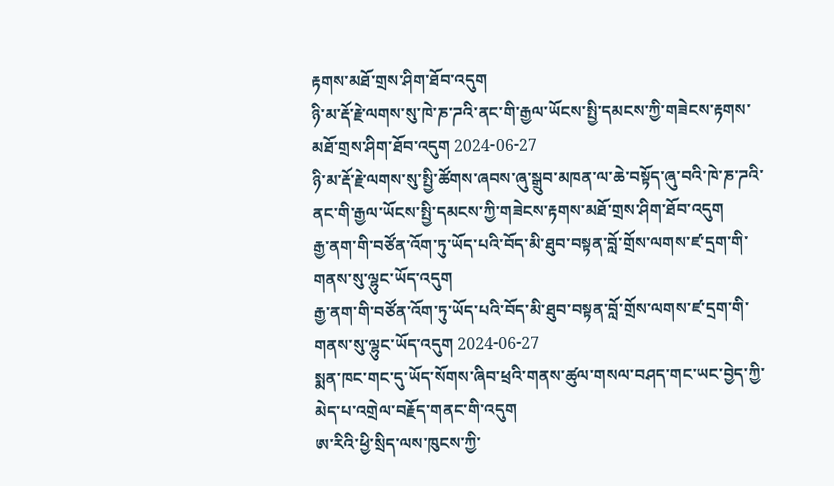རྟགས་མཐོ་གྲས་ཤིག་ཐོབ་འདུག
ཉི་མ་རྡོ་རྗེ་ལགས་སུ་ཁེ་ཎ་ཌའི་ནང་གི་རྒྱལ་ཡོངས་སྤྱི་དམངས་ཀྱི་གཟེངས་རྟགས་མཐོ་གྲས་ཤིག་ཐོབ་འདུག 2024-06-27
ཉི་མ་རྡོ་རྗེ་ལགས་སུ་སྤྱི་ཚོགས་ཞབས་ཞུ་སྒྲུབ་མཁན་ལ་ཆེ་བསྟོད་ཞུ་བའི་ཁེ་ཎ་ཌའི་ནང་གི་རྒྱལ་ཡོངས་སྤྱི་དམངས་ཀྱི་གཟེངས་རྟགས་མཐོ་གྲས་ཤིག་ཐོབ་འདུག
རྒྱ་ནག་གི་བཙོན་འོག་ཏུ་ཡོད་པའི་བོད་མི་ཐུབ་བསྟན་བློ་གྲོས་ལགས་ཛ་དྲག་གི་གནས་སུ་ལྷུང་ཡོད་འདུག
རྒྱ་ནག་གི་བཙོན་འོག་ཏུ་ཡོད་པའི་བོད་མི་ཐུབ་བསྟན་བློ་གྲོས་ལགས་ཛ་དྲག་གི་གནས་སུ་ལྷུང་ཡོད་འདུག 2024-06-27
སྨན་ཁང་གང་དུ་ཡོད་སོགས་ཞིབ་ཕྲའི་གནས་ཚུལ་གསལ་བཤད་གང་ཡང་བྱེད་ཀྱི་མེད་པ་འགྲེལ་བརྗོད་གནང་གི་འདུག
ཨ་རིའི་ཕྱི་སྲིད་ལས་ཁུངས་ཀྱི་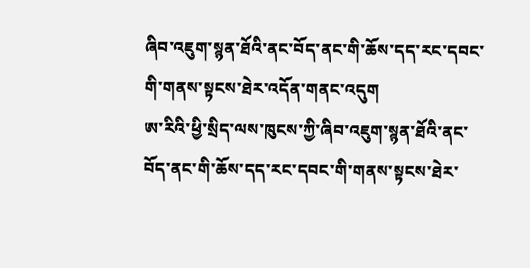ཞིབ་འཇུག་སྙན་ཐོའི་ནང་བོད་ནང་གི་ཆོས་དད་རང་དབང་གི་གནས་སྟངས་ཐེར་འདོན་གནང་འདུག
ཨ་རིའི་ཕྱི་སྲིད་ལས་ཁུངས་ཀྱི་ཞིབ་འཇུག་སྙན་ཐོའི་ནང་བོད་ནང་གི་ཆོས་དད་རང་དབང་གི་གནས་སྟངས་ཐེར་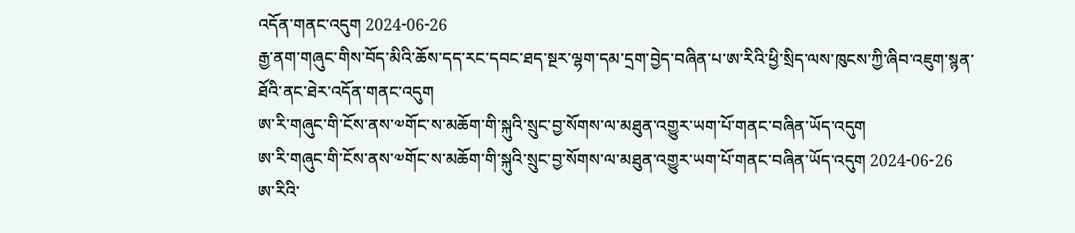འདོན་གནང་འདུག 2024-06-26
རྒྱ་ནག་གཞུང་གིས་བོད་མིའི་ཆོས་དད་རང་དབང་ཐད་སྔར་ལྷག་དམ་དྲག་བྱེད་བཞིན་པ་ཨ་རིའི་ཕྱི་སྲིད་ལས་ཁུངས་ཀྱི་ཞིབ་འཇུག་སྙན་ཐོའི་ནང་ཐེར་འདོན་གནང་འདུག
ཨ་རི་གཞུང་གི་ངོས་ནས་༧གོང་ས་མཆོག་གི་སྐུའི་སྲུང་བྱ་སོགས་ལ་མཐུན་འགྱུར་ཡག་པོ་གནང་བཞིན་ཡོད་འདུག
ཨ་རི་གཞུང་གི་ངོས་ནས་༧གོང་ས་མཆོག་གི་སྐུའི་སྲུང་བྱ་སོགས་ལ་མཐུན་འགྱུར་ཡག་པོ་གནང་བཞིན་ཡོད་འདུག 2024-06-26
ཨ་རིའི་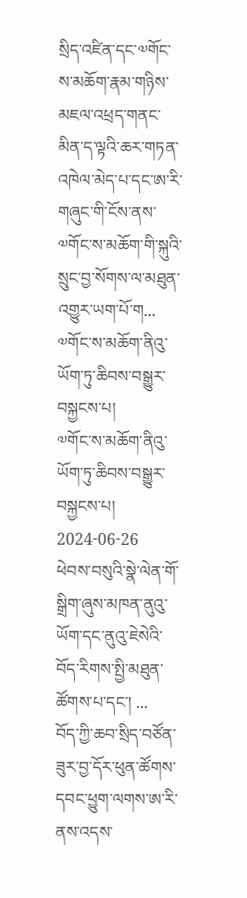སྲིད་འཛིན་དང་༧གོང་ས་མཆོག་རྣམ་གཉིས་མཇལ་འཕྲད་གནང་མིན་ད་ལྟའི་ཆར་གཏན་འཁེལ་མེད་པ་དང་ཨ་རི་གཞུང་གི་ངོས་ནས་༧གོང་ས་མཆོག་གི་སྐུའི་སྲུང་བྱ་སོགས་ལ་མཐུན་འགྱུར་ཡག་པོ་ག...
༧གོང་ས་མཆོག་ནིའུ་ཡོག་ཏུ་ཆིབས་བསྒྱུར་བསྐྱངས་པ།
༧གོང་ས་མཆོག་ནིའུ་ཡོག་ཏུ་ཆིབས་བསྒྱུར་བསྐྱངས་པ། 2024-06-26
ཕེབས་བསུའི་སྣེ་ལེན་གོ་སྒྲིག་ཞུས་མཁན་ནུའུ་ཡོག་དང་ནུའུ་ཇེསེའི་བོད་རིགས་སྤྱི་མཐུན་ཚོགས་པ་དང་། ...
བོད་ཀྱི་ཆབ་སྲིད་བཙོན་ཟུར་བྱ་དོར་ཕུན་ཚོགས་དབང་ཕྱུག་ལགས་ཨ་རི་ནས་འདས་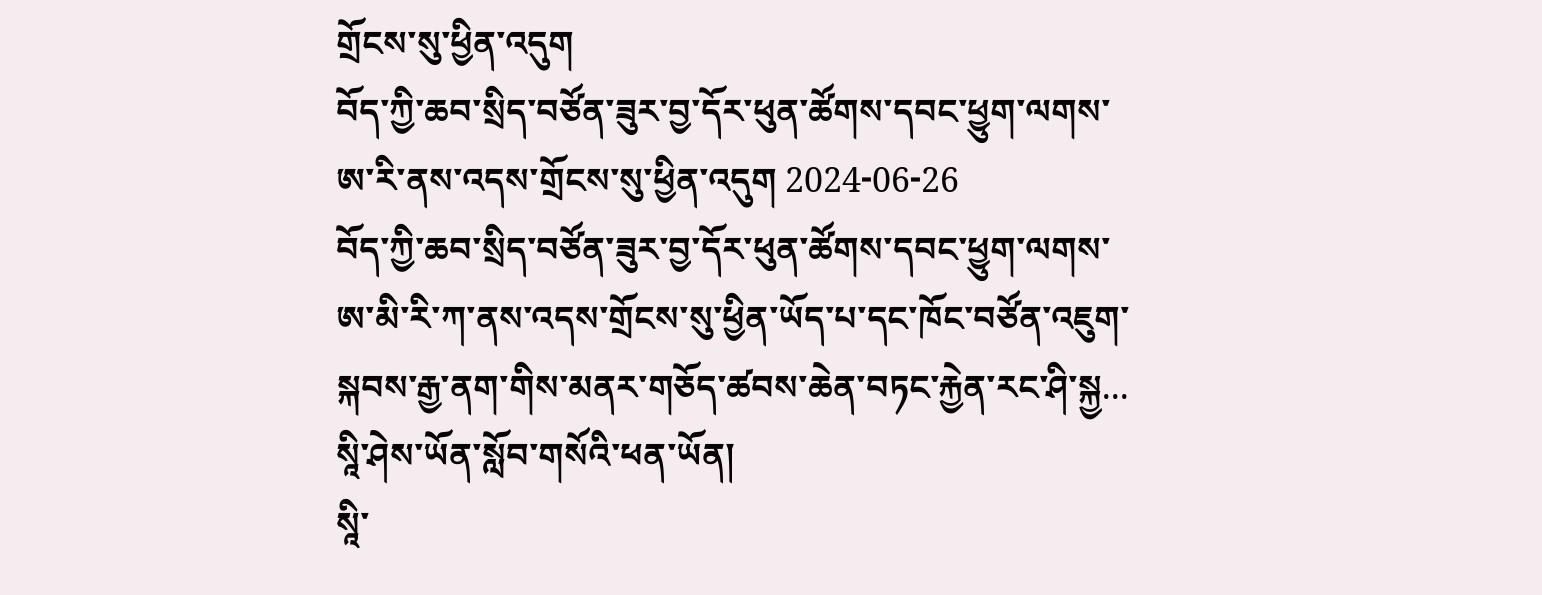གྲོངས་སུ་ཕྱིན་འདུག
བོད་ཀྱི་ཆབ་སྲིད་བཙོན་ཟུར་བྱ་དོར་ཕུན་ཚོགས་དབང་ཕྱུག་ལགས་ཨ་རི་ནས་འདས་གྲོངས་སུ་ཕྱིན་འདུག 2024-06-26
བོད་ཀྱི་ཆབ་སྲིད་བཙོན་ཟུར་བྱ་དོར་ཕུན་ཚོགས་དབང་ཕྱུག་ལགས་ཨ་མི་རི་ཀ་ནས་འདས་གྲོངས་སུ་ཕྱིན་ཡོད་པ་དང་ཁོང་བཙོན་འཇུག་སྐབས་རྒྱ་ནག་གིས་མནར་གཅོད་ཚབས་ཆེན་བཏང་རྐྱེན་རང་ཤི་སྐྱ...
སཱི་ཤེས་ཡོན་སློབ་གསོའི་ཕན་ཡོན།
སཱི་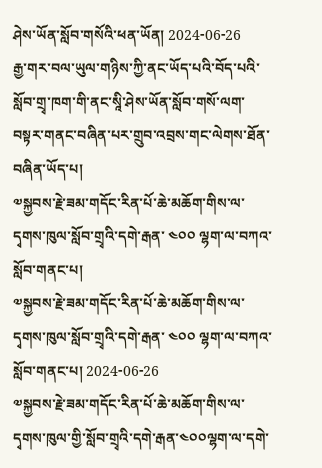ཤེས་ཡོན་སློབ་གསོའི་ཕན་ཡོན། 2024-06-26
རྒྱ་གར་བལ་ཡུལ་གཉིས་ཀྱི་ནང་ཡོད་པའི་བོད་པའི་སློབ་གྲྭ་ཁག་གི་ནང་སཱི་ཤེས་ཡོན་སློབ་གསོ་ལག་བསྟར་གནང་བཞིན་པར་གྲུབ་འབྲས་གང་ལེགས་ཐོན་བཞིན་ཡོད་པ།
༧སྐྱབས་རྗེ་ཟམ་གདོང་རིན་པོ་ཆེ་མཆོག་གིས་ལ་དྭགས་ཁུལ་སློབ་གྲྭའི་དགེ་རྒན་ ༤༠༠ ལྷག་ལ་བཀའ་སློབ་གནང་པ།
༧སྐྱབས་རྗེ་ཟམ་གདོང་རིན་པོ་ཆེ་མཆོག་གིས་ལ་དྭགས་ཁུལ་སློབ་གྲྭའི་དགེ་རྒན་ ༤༠༠ ལྷག་ལ་བཀའ་སློབ་གནང་པ། 2024-06-26
༧སྐྱབས་རྗེ་ཟམ་གདོང་རིན་པོ་ཆེ་མཆོག་གིས་ལ་དྭགས་ཁུལ་གྱི་སློབ་གྲྭའི་དགེ་རྒན་༤༠༠ལྷག་ལ་དགེ་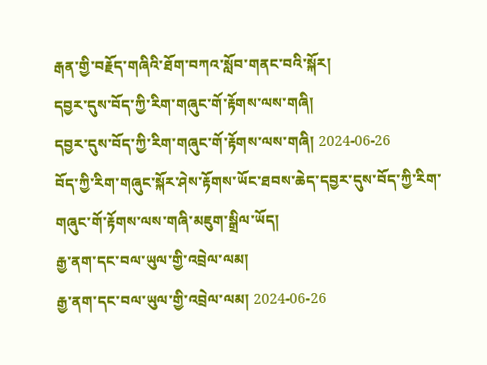རྒན་གྱི་བརྗོད་གཞིའི་ཐོག་བཀའ་སློབ་གནང་བའི་སྐོར།
དབྱར་དུས་བོད་ཀྱི་རིག་གཞུང་གོ་རྟོགས་ལས་གཞི།
དབྱར་དུས་བོད་ཀྱི་རིག་གཞུང་གོ་རྟོགས་ལས་གཞི། 2024-06-26
བོད་ཀྱི་རིག་གཞུང་སྐོར་ཤེས་རྟོགས་ཡོང་ཐབས་ཆེད་དབྱར་དུས་བོད་ཀྱི་རིག་གཞུང་གོ་རྟོགས་ལས་གཞི་མཇུག་སྒྲིལ་ཡོད།
རྒྱ་ནག་དང་བལ་ཡུལ་གྱི་འབྲེལ་ལམ།
རྒྱ་ནག་དང་བལ་ཡུལ་གྱི་འབྲེལ་ལམ། 2024-06-26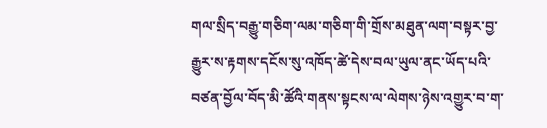གལ་སྲིད་བརྒྱུ་གཅིག་ལམ་གཅིག་གི་གྲོས་མཐུན་ལག་བསྟར་བྱ་རྒྱུར་ས་རྟགས་དངོས་སུ་འཁོད་ཚེ་དེས་བལ་ཡུལ་ནང་ཡོད་པའི་བཙན་བྱོལ་བོད་མི་ཚོའི་གནས་སྟངས་ལ་ལེགས་ཉེས་འགྱུར་བ་ག་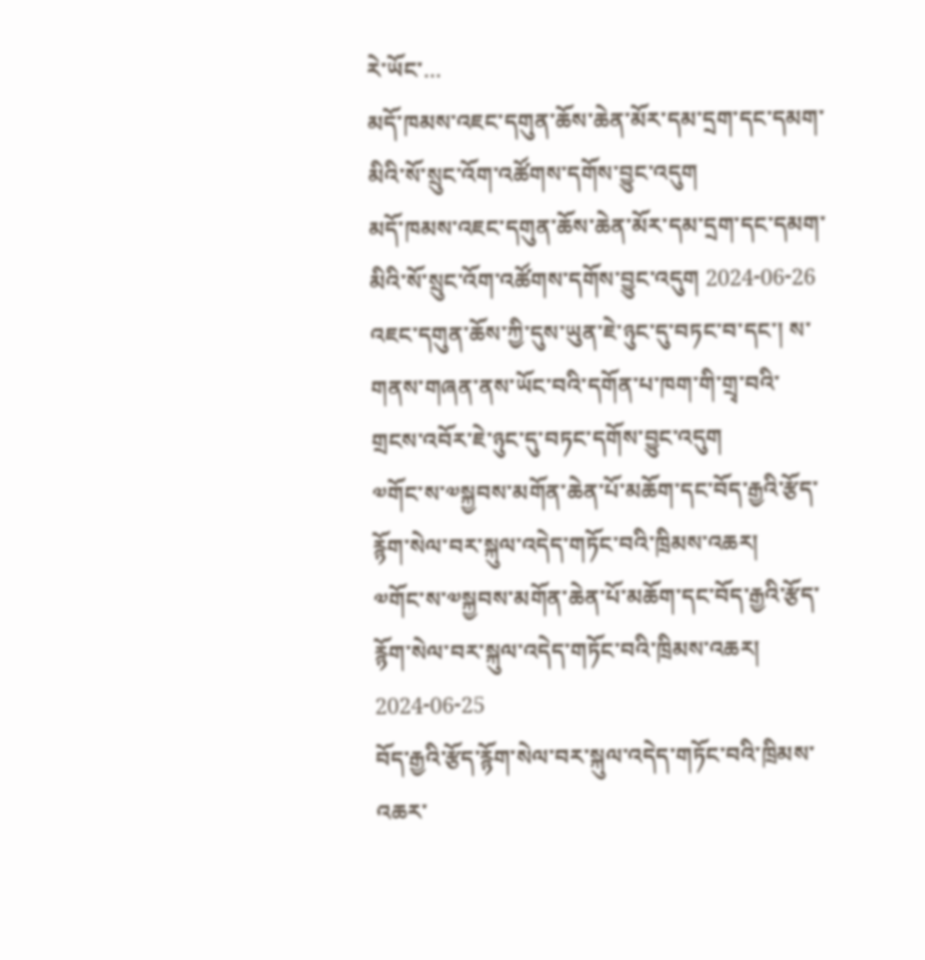རེ་ཡོང་...
མདོ་ཁམས་འཇང་དགུན་ཆོས་ཆེན་མོར་དམ་དྲག་དང་དམག་མིའི་སོ་སྲུང་འོག་འཚོགས་དགོས་བྱུང་འདུག
མདོ་ཁམས་འཇང་དགུན་ཆོས་ཆེན་མོར་དམ་དྲག་དང་དམག་མིའི་སོ་སྲུང་འོག་འཚོགས་དགོས་བྱུང་འདུག 2024-06-26
འཇང་དགུན་ཆོས་ཀྱི་དུས་ཡུན་ཇེ་ཉུང་དུ་བཏང་བ་དང་། ས་གནས་གཞན་ནས་ཡོང་བའི་དགོན་པ་ཁག་གི་གྲྭ་བའི་གྲངས་འབོར་ཇེ་ཉུང་དུ་བཏང་དགོས་བྱུང་འདུག
༧གོང་ས་༧སྐྱབས་མགོན་ཆེན་པོ་མཆོག་དང་བོད་རྒྱའི་རྩོད་རྙོག་སེལ་བར་སྐུལ་འདེད་གཏོང་བའི་ཁྲིམས་འཆར།
༧གོང་ས་༧སྐྱབས་མགོན་ཆེན་པོ་མཆོག་དང་བོད་རྒྱའི་རྩོད་རྙོག་སེལ་བར་སྐུལ་འདེད་གཏོང་བའི་ཁྲིམས་འཆར། 2024-06-25
བོད་རྒྱའི་རྩོད་རྙོག་སེལ་བར་སྐུལ་འདེད་གཏོང་བའི་ཁྲིམས་འཆར་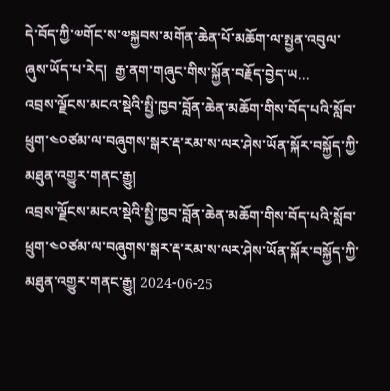དེ་བོད་ཀྱི་༧གོང་ས་༧སྐྱབས་མགོན་ཆེན་པོ་མཆོག་ལ་སྤྱན་འབུལ་ཞུས་ཡོད་པ་རེད།  རྒྱ་ནག་གཞུང་གིས་སྐྱོན་བརྗོད་བྱེད་ཡ...
འབྲས་ལྗོངས་མངའ་སྡེའི་སྤྱི་ཁྱབ་བློན་ཆེན་མཆོག་གིས་བོད་པའི་སློབ་ཕྲུག་༤༠ཙམ་ལ་བཞུགས་སྒར་རྡ་རམ་ས་ལར་ཤེས་ཡོན་སྐོར་བསྐྱོད་ཀྱི་མཐུན་འགྱུར་གནང་རྒྱུ།
འབྲས་ལྗོངས་མངའ་སྡེའི་སྤྱི་ཁྱབ་བློན་ཆེན་མཆོག་གིས་བོད་པའི་སློབ་ཕྲུག་༤༠ཙམ་ལ་བཞུགས་སྒར་རྡ་རམ་ས་ལར་ཤེས་ཡོན་སྐོར་བསྐྱོད་ཀྱི་མཐུན་འགྱུར་གནང་རྒྱུ། 2024-06-25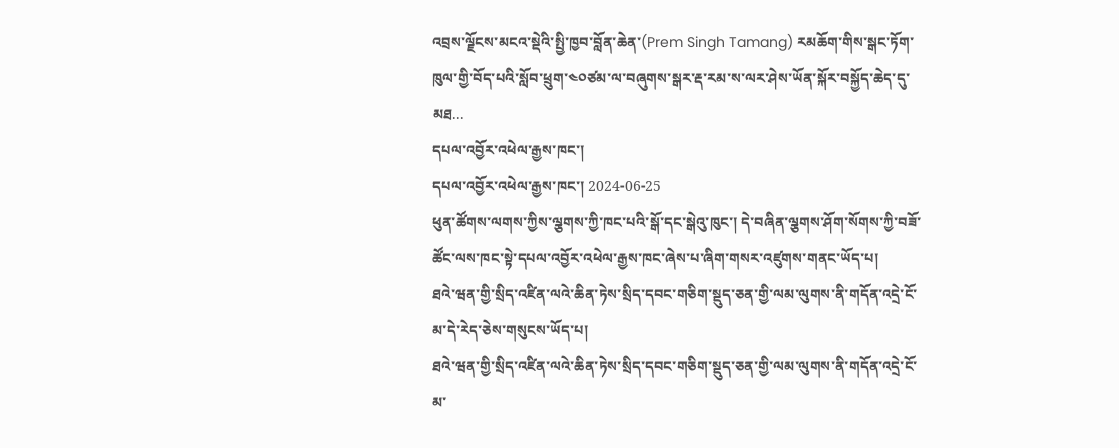འབྲས་ལྗོངས་མངའ་སྡེའི་སྤྱི་ཁྱབ་བློན་ཆེན་(Prem Singh Tamang) ཪམཆོག་གིས་སྒང་ཏོག་ཁུལ་གྱི་བོད་པའི་སློབ་ཕྲུག་༤༠ཙམ་ལ་བཞུགས་སྒར་རྡ་རམ་ས་ལར་ཤེས་ཡོན་སྐོར་བསྐྱོད་ཆེད་དུ་མཐ...
དཔལ་འབྱོར་འཕེལ་རྒྱས་ཁང་།
དཔལ་འབྱོར་འཕེལ་རྒྱས་ཁང་། 2024-06-25
ཕུན་ཚོགས་ལགས་ཀྱིས་ལྕགས་ཀྱི་ཁང་པའི་སྒོ་དང་སྒེའུ་ཁུང་། དེ་བཞིན་ལྕགས་ཤོག་སོགས་ཀྱི་བཟོ་ཚོང་ལས་ཁང་སྟེ་དཔལ་འབྱོར་འཕེལ་རྒྱས་ཁང་ཞེས་པ་ཞིག་གསར་འཛུགས་གནང་ཡོད་པ།
ཐའེ་ཝན་གྱི་སྲིད་འཛིན་ལའེ་ཆིན་ཏེས་སྲིད་དབང་གཅིག་སྡུད་ཅན་གྱི་ལམ་ལུགས་ནི་གདོན་འདྲེ་ངོ་མ་དེ་རེད་ཅེས་གསུངས་ཡོད་པ།
ཐའེ་ཝན་གྱི་སྲིད་འཛིན་ལའེ་ཆིན་ཏེས་སྲིད་དབང་གཅིག་སྡུད་ཅན་གྱི་ལམ་ལུགས་ནི་གདོན་འདྲེ་ངོ་མ་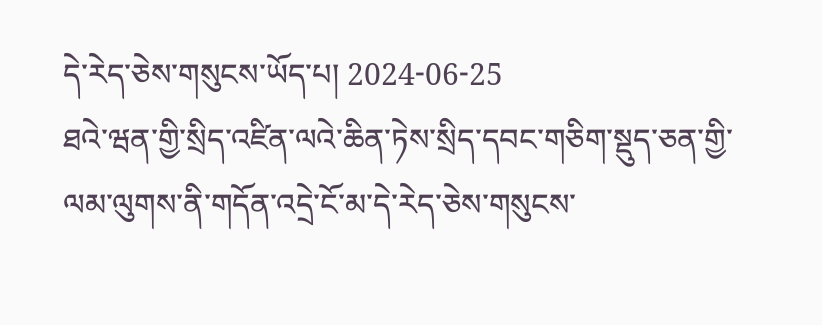དེ་རེད་ཅེས་གསུངས་ཡོད་པ། 2024-06-25
ཐའེ་ཝན་གྱི་སྲིད་འཛིན་ལའེ་ཆིན་ཏེས་སྲིད་དབང་གཅིག་སྡུད་ཅན་གྱི་ལམ་ལུགས་ནི་གདོན་འདྲེ་ངོ་མ་དེ་རེད་ཅེས་གསུངས་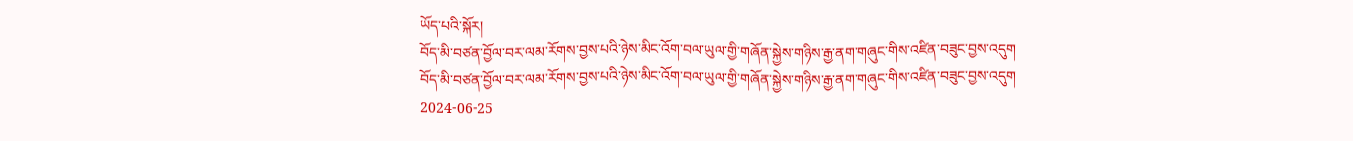ཡོད་པའི་སྐོར།
བོད་མི་བཙན་བྱོལ་བར་ལམ་རོགས་བྱས་པའི་ཉེས་མིང་འོག་བལ་ཡུལ་གྱི་གཞོན་སྐྱེས་གཉིས་རྒྱ་ནག་གཞུང་གིས་འཛིན་བཟུང་བྱས་འདུག
བོད་མི་བཙན་བྱོལ་བར་ལམ་རོགས་བྱས་པའི་ཉེས་མིང་འོག་བལ་ཡུལ་གྱི་གཞོན་སྐྱེས་གཉིས་རྒྱ་ནག་གཞུང་གིས་འཛིན་བཟུང་བྱས་འདུག 2024-06-25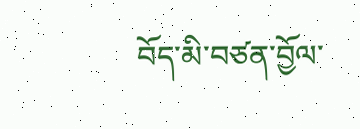བོད་མི་བཙན་བྱོལ་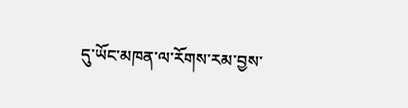དུ་ཡོང་མཁན་ལ་རོགས་རམ་བྱས་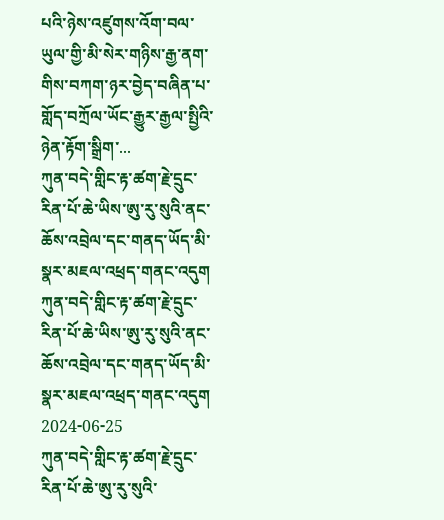པའི་ཉེས་འཛུགས་འོག་བལ་ཡུལ་གྱི་མི་སེར་གཉིས་རྒྱ་ནག་གིས་བཀག་ཉར་བྱེད་བཞིན་པ་གློད་བཀྲོལ་ཡོང་རྒྱུར་རྒྱལ་སྤྱིའི་ཉེན་རྟོག་སྒྲིག་...
ཀུན་བདེ་གླིང་རྟ་ཚག་རྗེ་དྲུང་རིན་པོ་ཆེ་ཡིས་ཨུ་རུ་སུའི་ནང་ཆོས་འབྲེལ་དང་གནད་ཡོད་མི་སྣར་མཇལ་འཕྲད་གནང་འདུག
ཀུན་བདེ་གླིང་རྟ་ཚག་རྗེ་དྲུང་རིན་པོ་ཆེ་ཡིས་ཨུ་རུ་སུའི་ནང་ཆོས་འབྲེལ་དང་གནད་ཡོད་མི་སྣར་མཇལ་འཕྲད་གནང་འདུག 2024-06-25
ཀུན་བདེ་གླིང་རྟ་ཚག་རྗེ་དྲུང་རིན་པོ་ཆེ་ཨུ་རུ་སུའི་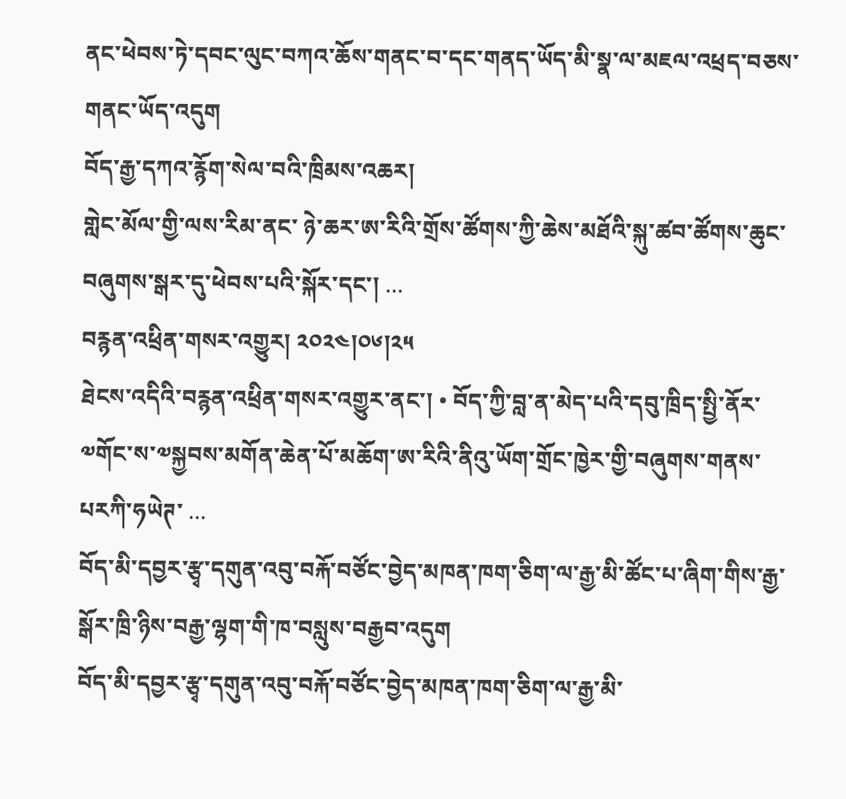ནང་ཕེབས་ཏེ་དབང་ལུང་བཀའ་ཆོས་གནང་བ་དང་གནད་ཡོད་མི་སྣ་ལ་མཇལ་འཕྲད་བཅས་གནང་ཡོད་འདུག
བོད་རྒྱ་དཀའ་རྙོག་སེལ་བའི་ཁྲིམས་འཆར།
གླེང་མོལ་གྱི་ལས་རིམ་ནང་ ཉེ་ཆར་ཨ་རིའི་གྲོས་ཚོགས་ཀྱི་ཆེས་མཐོའི་སྐུ་ཚབ་ཚོགས་ཆུང་བཞུགས་སྒར་དུ་ཕེབས་པའི་སྐོར་དང་། ...
བརྙན་འཕྲིན་གསར་འགྱུར། ༢༠༢༤།༠༦།༢༥
ཐེངས་འདིའི་བརྙན་འཕྲིན་གསར་འགྱུར་ནང་། • བོད་ཀྱི་བླ་ན་མེད་པའི་དབུ་ཁྲིད་སྤྱི་ནོར་༧གོང་ས་༧སྐྱབས་མགོན་ཆེན་པོ་མཆོག་ཨ་རིའི་ནིའུ་ཡོག་གྲོང་ཁྱེར་གྱི་བཞུགས་གནས་པརཀི་ཧཡེཊ་ ...
བོད་མི་དབྱར་རྩྭ་དགུན་འབུ་བརྐོ་བཙོང་བྱེད་མཁན་ཁག་ཅིག་ལ་རྒྱ་མི་ཚོང་པ་ཞིག་གིས་རྒྱ་སྒོར་ཁྲི་ཉིས་བརྒྱ་ལྷག་གི་ཁ་བསླུས་བརྒྱབ་འདུག
བོད་མི་དབྱར་རྩྭ་དགུན་འབུ་བརྐོ་བཙོང་བྱེད་མཁན་ཁག་ཅིག་ལ་རྒྱ་མི་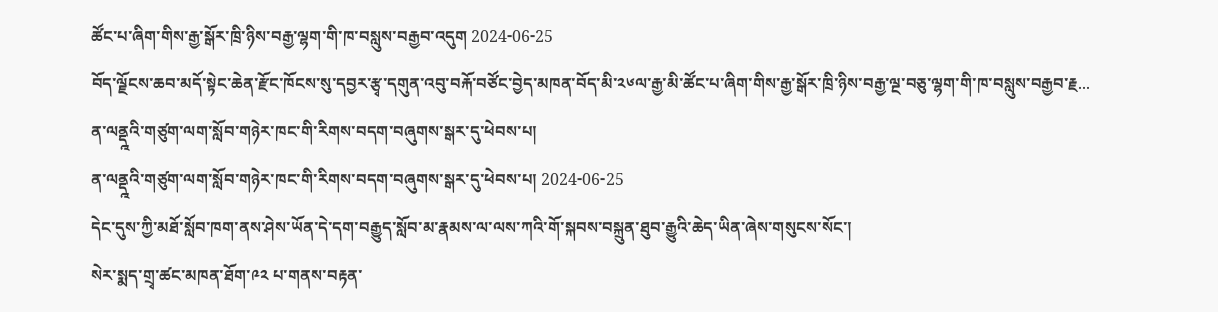ཚོང་པ་ཞིག་གིས་རྒྱ་སྒོར་ཁྲི་ཉིས་བརྒྱ་ལྷག་གི་ཁ་བསླུས་བརྒྱབ་འདུག 2024-06-25
བོད་ལྗོངས་ཆབ་མདོ་སྟེང་ཆེན་རྫོང་ཁོངས་སུ་དབྱར་རྩྭ་དགུན་འབུ་བརྐོ་བཙོང་བྱེད་མཁན་བོད་མི་༢༦ལ་རྒྱ་མི་ཚོང་པ་ཞིག་གིས་རྒྱ་སྒོར་ཁྲི་ཉིས་བརྒྱ་ལྔ་བཅུ་ལྷག་གི་ཁ་བསླུས་བརྒྱབ་རྗ...
ན་ལནྡྰའི་གཙུག་ལག་སློབ་གཉེར་ཁང་གི་རིགས་བདག་བཞུགས་སྒར་དུ་ཕེབས་པ།
ན་ལནྡྰའི་གཙུག་ལག་སློབ་གཉེར་ཁང་གི་རིགས་བདག་བཞུགས་སྒར་དུ་ཕེབས་པ། 2024-06-25
དེང་དུས་ཀྱི་མཐོ་སློབ་ཁག་ནས་ཤེས་ཡོན་དེ་དག་བརྒྱུད་སློབ་མ་རྣམས་ལ་ལས་ཀའི་གོ་སྐབས་བསྐྲུན་ཐུབ་རྒྱུའི་ཆེད་ཡིན་ཞེས་གསུངས་སོང་།
སེར་སྨད་གྲྭ་ཚང་མཁན་ཐོག་༩༢ པ་གནས་བརྟན་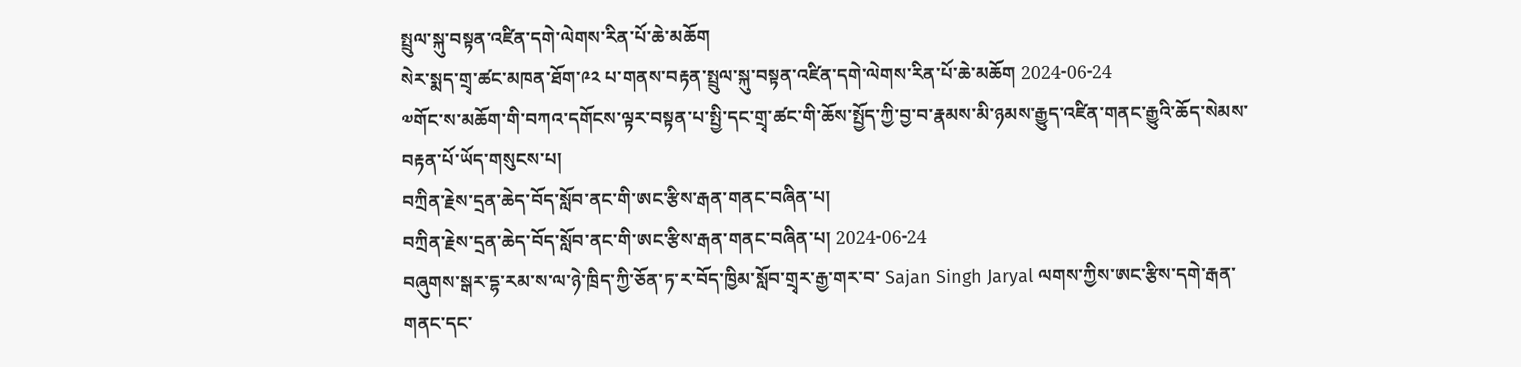སྤྲུལ་སྐུ་བསྟན་འཛིན་དགེ་ལེགས་རིན་པོ་ཆེ་མཆོག
སེར་སྨད་གྲྭ་ཚང་མཁན་ཐོག་༩༢ པ་གནས་བརྟན་སྤྲུལ་སྐུ་བསྟན་འཛིན་དགེ་ལེགས་རིན་པོ་ཆེ་མཆོག 2024-06-24
༧གོང་ས་མཆོག་གི་བཀའ་དགོངས་ལྟར་བསྟན་པ་སྤྱི་དང་གྲྭ་ཚང་གི་ཆོས་སྤྱོད་ཀྱི་བྱ་བ་རྣམས་མི་ཉམས་རྒྱུད་འཛིན་གནང་རྒྱུའི་ཆོད་སེམས་བརྟན་པོ་ཡོད་གསུངས་པ།
བཀྲིན་རྗེས་དྲན་ཆེད་བོད་སློབ་ནང་གི་ཨང་རྩིས་རྒན་གནང་བཞིན་པ།
བཀྲིན་རྗེས་དྲན་ཆེད་བོད་སློབ་ནང་གི་ཨང་རྩིས་རྒན་གནང་བཞིན་པ། 2024-06-24
བཞུགས་སྒར་དྷ་རམ་ས་ལ་ཉེ་ཁྲིད་ཀྱི་ཅོན་ཏ་ར་བོད་ཁྱིམ་སློབ་གྲྭར་རྒྱ་གར་བ་ Sajan Singh Jaryal ལགས་ཀྱིས་ཨང་རྩིས་དགེ་རྒན་གནང་དང་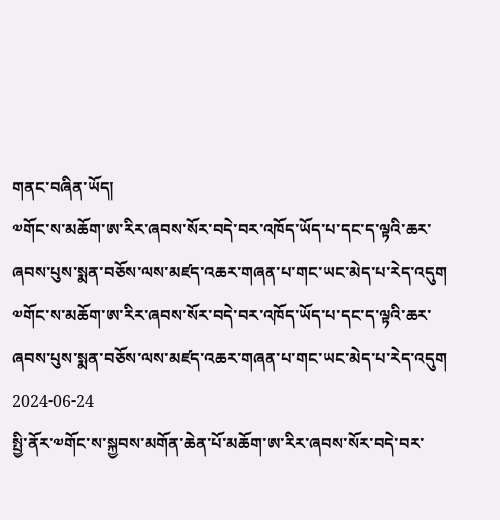གནང་བཞིན་ཡོད།
༧གོང་ས་མཆོག་ཨ་རིར་ཞབས་སོར་བདེ་བར་འཁོད་ཡོད་པ་དང་ད་ལྟའི་ཆར་ཞབས་པུས་སྨན་བཅོས་ལས་མཛད་འཆར་གཞན་པ་གང་ཡང་མེད་པ་རེད་འདུག
༧གོང་ས་མཆོག་ཨ་རིར་ཞབས་སོར་བདེ་བར་འཁོད་ཡོད་པ་དང་ད་ལྟའི་ཆར་ཞབས་པུས་སྨན་བཅོས་ལས་མཛད་འཆར་གཞན་པ་གང་ཡང་མེད་པ་རེད་འདུག 2024-06-24
སྤྱི་ནོར་༧གོང་ས་སྐྱབས་མགོན་ཆེན་པོ་མཆོག་ཨ་རིར་ཞབས་སོར་བདེ་བར་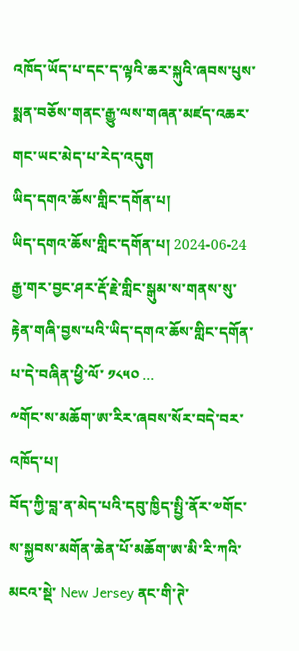འཁོད་ཡོད་པ་དང་ད་ལྟའི་ཆར་སྐུའི་ཞབས་པུས་སྨན་བཅོས་གནང་རྒྱུ་ལས་གཞན་མཛད་འཆར་གང་ཡང་མེད་པ་རེད་འདུག
ཡིད་དགའ་ཆོས་གླིང་དགོན་པ།
ཡིད་དགའ་ཆོས་གླིང་དགོན་པ། 2024-06-24
རྒྱ་གར་བྱང་ཤར་རྡོ་རྗེ་གླིང་སྒུམ་ས་གནས་སུ་རྟེན་གཞི་བྱས་པའི་ཡིད་དགའ་ཆོས་གླིང་དགོན་པ་དེ་བཞིན་ཕྱི་ལོ་ ༡༨༥༠ ...
༸གོང་ས་མཆོག་ཨ་རིར་ཞབས་སོར་བདེ་བར་འཁོད་པ།
བོད་ཀྱི་བླ་ན་མེད་པའི་དབུ་ཁྱིད་སྤྱི་ནོར་༧གོང་ས་སྐྱབས་མགོན་ཆེན་པོ་མཆོག་ཨ་མི་རི་ཀའི་མངའ་སྡེ་ New Jersey ནང་གི་ཊེ་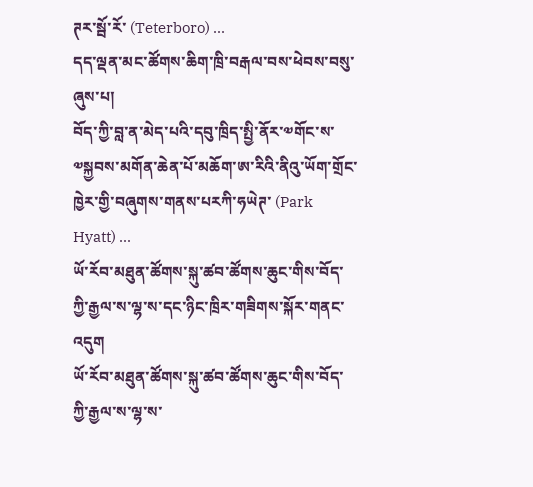ཊར་སྦོ་རོ་ (Teterboro) ...
དད་ལྡན་མང་ཚོགས་ཆིག་ཁྲི་བརྒལ་བས་ཕེབས་བསུ་ཞུས་པ།
བོད་ཀྱི་བླ་ན་མེད་པའི་དབུ་ཁྲིད་སྤྱི་ནོར་༧གོང་ས་༧སྐྱབས་མགོན་ཆེན་པོ་མཆོག་ཨ་རིའི་ནིའུ་ཡོག་གྲོང་ཁྱེར་གྱི་བཞུགས་གནས་པརཀི་ཧཡེཊ་ (Park Hyatt) ...
ཡོ་རོབ་མཐུན་ཚོགས་སྐུ་ཚབ་ཚོགས་ཆུང་གིས་བོད་ཀྱི་རྒྱལ་ས་ལྷ་ས་དང་ཉིང་ཁྲིར་གཟིགས་སྐོར་གནང་འདུག
ཡོ་རོབ་མཐུན་ཚོགས་སྐུ་ཚབ་ཚོགས་ཆུང་གིས་བོད་ཀྱི་རྒྱལ་ས་ལྷ་ས་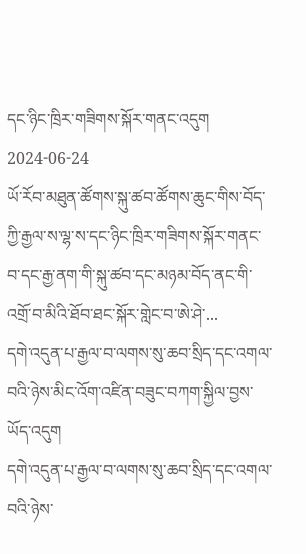དང་ཉིང་ཁྲིར་གཟིགས་སྐོར་གནང་འདུག 2024-06-24
ཡོ་རོབ་མཐུན་ཚོགས་སྐུ་ཚབ་ཚོགས་ཆུང་གིས་བོད་ཀྱི་རྒྱལ་ས་ལྷ་ས་དང་ཉིང་ཁྲིར་གཟིགས་སྐོར་གནང་བ་དང་རྒྱ་ནག་གི་སྐུ་ཚབ་དང་མཉམ་བོད་ནང་གི་འགྲོ་བ་མིའི་ཐོབ་ཐང་སྐོར་གླེང་བ་ཨེ་ཤེ་...
དགེ་འདུན་པ་རྒྱལ་བ་ལགས་སུ་ཆབ་སྲིད་དང་འགལ་བའི་ཉེས་མིང་འོག་འཛིན་བཟུང་བཀག་སྐྱིལ་བྱས་ཡོད་འདུག
དགེ་འདུན་པ་རྒྱལ་བ་ལགས་སུ་ཆབ་སྲིད་དང་འགལ་བའི་ཉེས་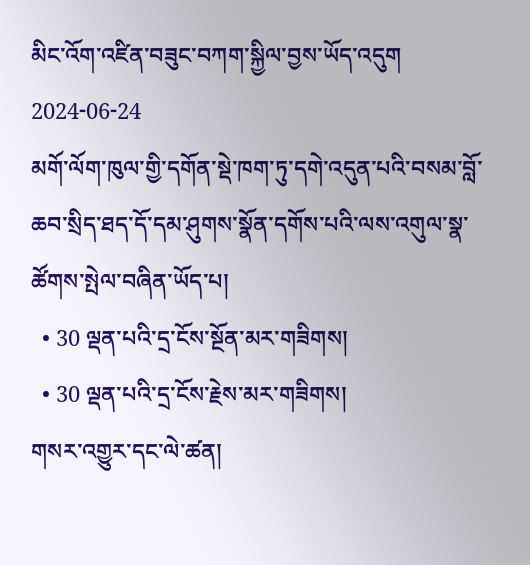མིང་འོག་འཛིན་བཟུང་བཀག་སྐྱིལ་བྱས་ཡོད་འདུག 2024-06-24
མགོ་ལོག་ཁུལ་གྱི་དགོན་སྡེ་ཁག་ཏུ་དགེ་འདུན་པའི་བསམ་བློ་ཆབ་སྲིད་ཐད་དོ་དམ་ཤུགས་སྣོན་དགོས་པའི་ལས་འགུལ་སྣ་ཚོགས་སྤེལ་བཞིན་ཡོད་པ།
  • 30 ལྡན་པའི་དྲ་ངོས་སྔོན་མར་གཟིགས།
  • 30 ལྡན་པའི་དྲ་ངོས་རྗེས་མར་གཟིགས།
གསར་འགྱུར་དང་ལེ་ཚན།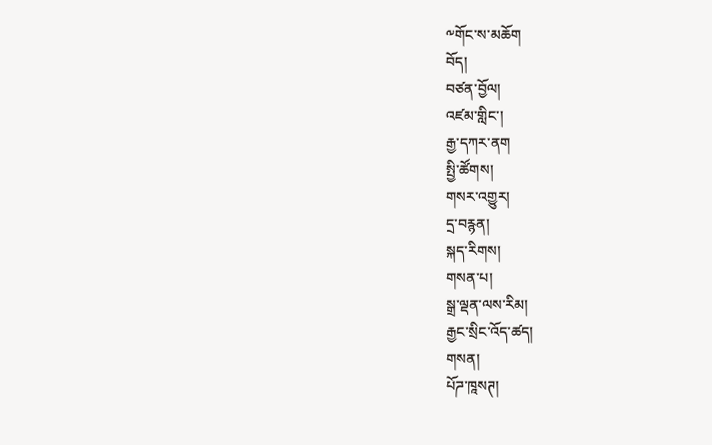༸གོང་ས་མཆོག
བོད།
བཙན་བྱོལ།
འཛམ་གླིང་།
རྒྱ་དཀར་ནག
སྤྱི་ཚོགས།
གསར་འགྱུར།
དྲ་བརྙན།
སྐད་རིགས།
གསན་པ།
སྒྲ་ལྡན་ལས་རིམ།
རྒྱང་སྲིང་འོད་ཚད།
གསན།
པོཌ་ཁཱསཊ།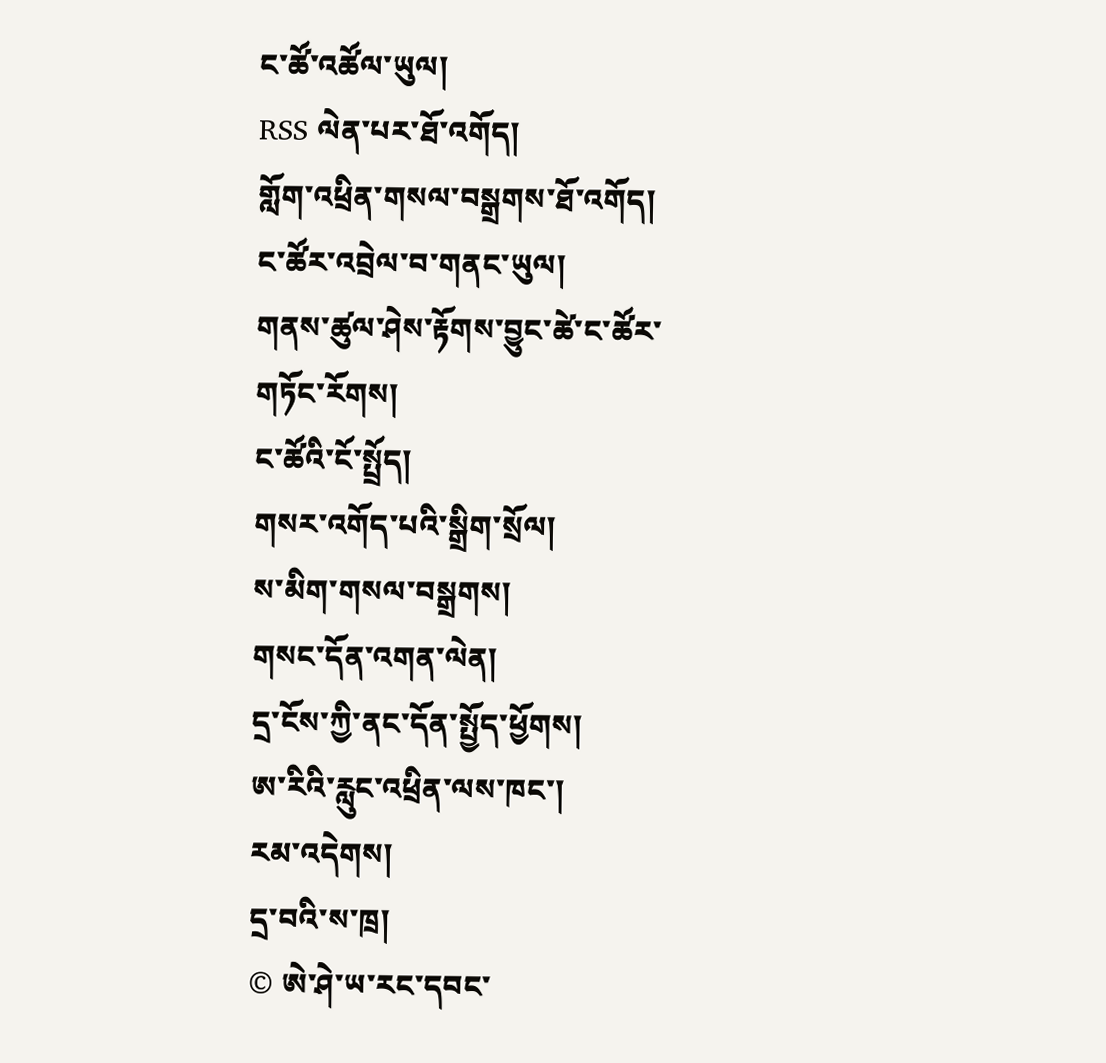ང་ཚོ་འཚོལ་ཡུལ།
RSS ལེན་པར་ཐོ་འགོད།
གློག་འཕྲིན་གསལ་བསྒྲགས་ཐོ་འགོད།
ང་ཚོར་འབྲེལ་བ་གནང་ཡུལ།
གནས་ཚུལ་ཤེས་རྟོགས་བྱུང་ཚེ་ང་ཚོར་གཏོང་རོགས།
ང་ཚོའི་ངོ་སྤྲོད།
གསར་འགོད་པའི་སྒྲིག་སྲོལ།
ས་མིག་གསལ་བསྒྲགས།
གསང་དོན་འགན་ལེན།
དྲ་ངོས་ཀྱི་ནང་དོན་སྤྱོད་ཕྱོགས།
ཨ་རིའི་རླུང་འཕྲིན་ལས་ཁང་།
རམ་འདེགས།
དྲ་བའི་ས་ཁྲ།
© ཨེ་ཤེ་ཡ་རང་དབང་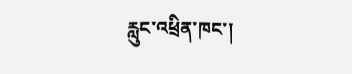རླུང་འཕྲིན་ཁང་།